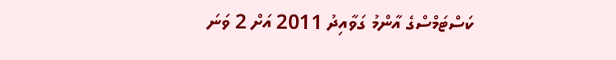ކަސްޓަމްސްގެ އާންމު ގަވާއިދު 2011 އަށް 2 ވަނަ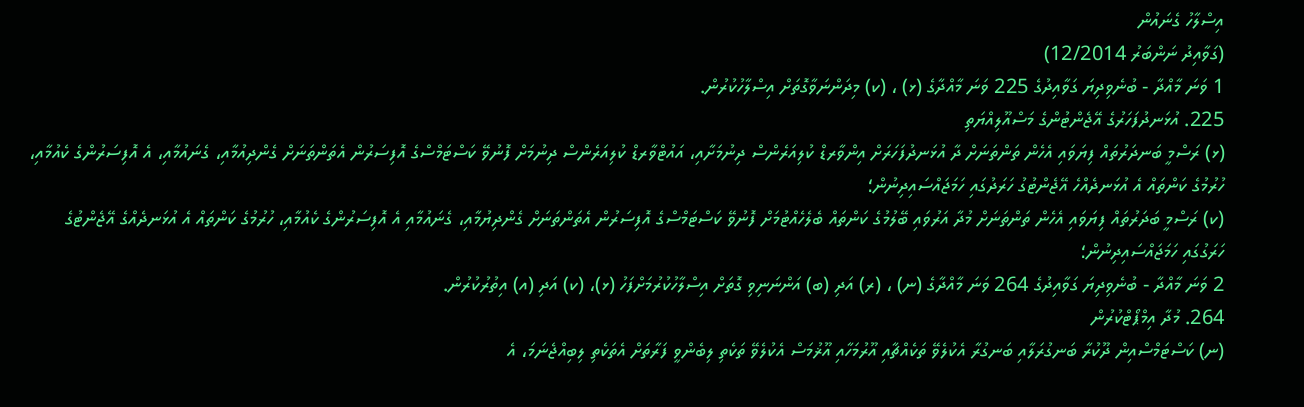އިސްލާހު ގެނައުން
(ގަވާއިދު ނަންބަރު 12/2014)
1 ވަނަ މާއްދާ - ބުނެވިދިޔަ ގަވާއިދުގެ 225 ވަނަ މާއްދާގެ (ޅ) ، (ކ) މިދަންނަވާގޮތަށް އިސްލާހުކުރުން.
225. އުޅަނދުފަހަރުގެ އޭޖެންޓުންގެ މަސްއޫލިއްޔަތި
(ޅ) ރަސްމީ ބަނދަރުތައް ފިޔަވައި އެހެން ތަންތަނަށް ދާ އުޅަނދުފަހަރަށް އިންވާރޑް ކުލިއަރެންސް ދިނުމަށާއި، އައުޓްވާރޑް ކުލިއަރެންސް ދިނުމަށް ފޮނުވޭ ކަސްޓަމްސްގެ އޮފިސަރުން އެތަންތަނަށް ގެންދިއުމާއި، ގެނައުމާއި، އެ އޮފިސަރުންގެ ކެއުމާއި، ހުރުމުގެ ކަންތައް އެ އުޅަނދެއްހެ އޭޖެންޓުގު ހަރަދުގައި ހަމަޖައްސައިދިނުން؛
(ކ) ރަސްމީ ބަދަރުތައް ފިޔަވައި އެހެން ތަންތަނަށް މުދާ އަރުވައި ބޭލުމުގެ ކަންތައް ބެލެހެއްޓުމަށް ފޮނުވޭ ކަސްޓަމްސްގެ އޮފިސަރުން އެތަންތަނަށް ގެންދިޔުމާއި، ގެނައުމާއި އެ އޮފިސަރުންގެ ކެއުމާއި، ހުރުމުގެ ކަންތައް އެ އުޅަނދެއްގެ އޭޖެންޓުގެ ހަރަގުގައި ހަމަޖައްސައިދިނުން؛
2 ވަނަ މާއްދާ - ބުނެވިދިޔަ ގަވާއިދުގެ 264 ވަނަ މާއްދާގެ (ނ) ، (ރ) އަދި (ބ) އަންނަނިވި ގޮތަށް އިސްލާހުކުރުމަށްފަހު (ޅ)، (ކ) އަދި (އ) އިތުރުކުރުން.
264. މުދާ އިމްޕޯޓްކުރުން
(ނ) ކަސްޓަމްސްއިން ދޫކުރާ ބަނގުރަލާއި ބަނގުރާ އެކުލެވޭ ތަކެއްޗާއި އޫރުމަހާއި އޫޜުމަސް އެކުލެވޭ ތަކެތި ލިބެންވީ ފަރާތަށް އެތަކެތި ލިބިއްޖެނަމަ، އެ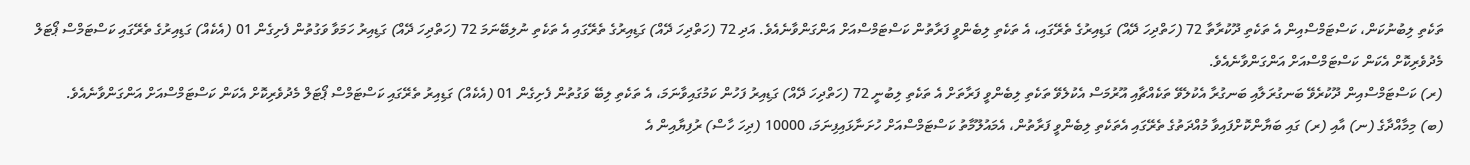ތަކެތި ލިބުނުކަން، ކަސްޓަމްސްއިން އެ ތަކެތި ދޫކުރާތާ 72 (ހަތްދިހަ ދޭއް) ގަޑިއިރުގެ ތެރޭގައި، އެ ތަކެތި ލިބެންވީ ފަރާތުން ކަސްޓަމްސްއަށް އަންގަންވާނެއެވެ. އަދި 72 (ހަތްދިހަ ދޭއް) ގަޑިއިރުގެ ތެރޭގައި އެ ތަކެތި ނުލިބޭނަމަ 72 (ހަތްދިހަ ދޭއް) ގަޑިއިރު ހަމަވާ ވަގުތުން ފެށިގެން 01 (އެކެއް) ގަޑިއިރުގެ ތެރޭގައި ކަސްޓަމްސް ޕޯޓަލް މެދުވެރިކޮށް އެކަން ކަސްޓަމްސްއަށް އަންގަންވާނެއެވެ.
(ރ) ކަސްޓަމްސްއިން ދޫކުރެވޭ ބަނގުރަލާއި ބަނގުރާ އެކުލެވޭ ތަކެއްޗާއި އޫރުމަސް އެކުލެވޭ ތަކެތި ލިބެންވީ ފަރާތަށް އެ ތަކެތި ލިބުނީ 72 (ހަތްދިހަ ދޭއް) ގަޑިއިރު ފަހުން ކަމުގައިވާނަމަ، އެ ތަކެތި ލިބޭ ވަގުތުން ފެށިގެން 01 (އެކެއް) ގަޑިއިރު ތެރޭގައި ކަސްޓަމްސް ޕޯޓަލް މެދުވެރިކޮށް އެކަން ކަސްޓަމްސްއަށް އަންގަންވާނެއެވެ.
(ބ) މިމާއްދާގެ (ނ) އާއި (ރ) ގައި ބަޔާންކޮށްފައިވާ މުއްދަތުގެ ތެރޭގައި އެތަކެތި ލިބެންވީ ފަރާތުން، އެމައުލޫމާތު ކަސްޓަމްސްއަށް ހުށަނާޅައިފިނަމަ، 10000 (ދިހަ ހާސް) ރުފިޔާއިން އެ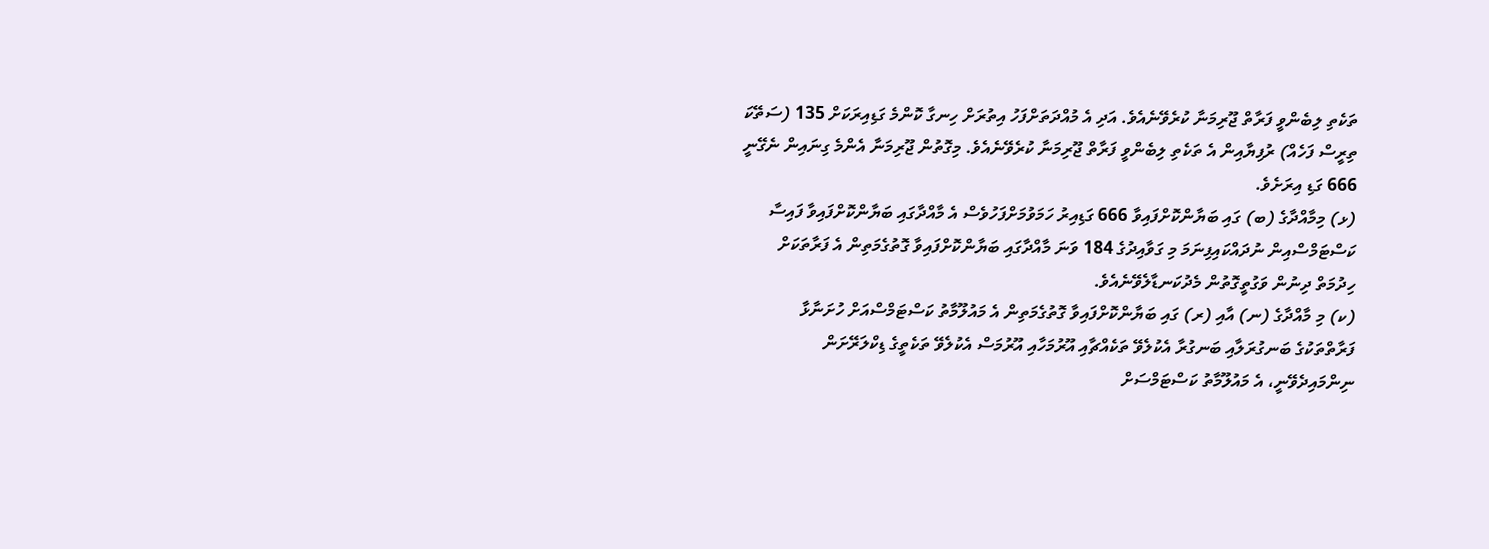ތަކެތި ލިބެންވީ ފަރާތް ޖޫރިމަނާ ކުރެވޭނެއެވެ. އަދި އެ މުއްދަތަށްފަހު އިތުރަށް ހިނގާ ކޮންމެ ގަޑިއިރަކަށް 135 (ސަތޭކަ ތިރީސް ފަހެއް) ރުފިޔާއިން އެ ތަކެތި ލިބެންވީ ފަރާތް ޖޫރިމަނާ ކުރެވޭނެއެވެ. މިގޮތުން ޖޫރިމަނާ އެންމެ ގިނައިން ނެގޭނީ 666 ގަޑި އިރަށެވެ.
(ޅ) މިމާއްދާގެ (ބ) ގައި ބަޔާންކޮށްފައިވާ 666 ގަޑިއިރު ހަމަވުމަށްފަހުވެސް އެ މާއްދާގައި ބަޔާންކޮށްފައިވާ ފައިސާ ކަސްޓަމްސްއިން ނުދައްކައިފިނަމަ މި ގަވާއިދުގެ 184 ވަނަ މާއްދާގައި ބަޔާންކޮށްފައިވާ ގޮތުގެމަތިން އެ ފަރާތަކަށް ހިދުމަތް ދިނުން ވަގުތީގޮތުން މެދުކަނޑާލެވޭނެއެވެ.
(ކ) މި މާއްދާގެ (ނ) އާއި (ރ) ގައި ބަޔާންކޮށްފައިވާ ގޮތުގެމަތިން އެ މައުލޫމާތު ކަސްޓަމްސްއަށް ހުށަނާޅާ ފަރާތްތަކުގެ ބަނގުރަލާއި ބަނގުރާ އެކުލެވޭ ތަކެއްޗާއި އޫރުމަހާއި އޫރުމަސް އެކުލެވޭ ތަކެތީގެ ޑިކްލަރޭށަން ނިންމައިދެވޭނީ، އެ މައުލޫމާތު ކަސްޓަމްސަށް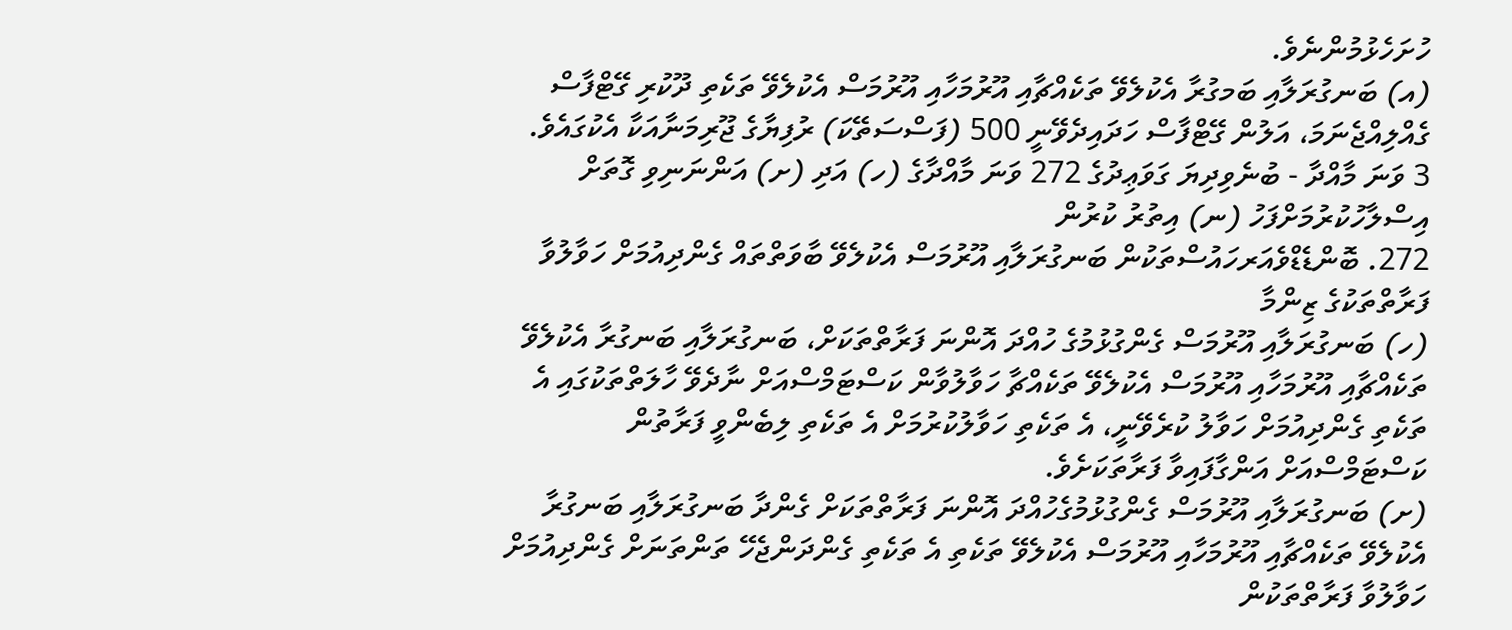ހުށަހެޅުމުންނެވެ.
(އ) ބަނގުރަލާއި ބަމގުރާ އެކުލެވޭ ތަކެއްޗާއި އޫރުމަހާއި އޫރުމަސް އެކުލެވޭ ތަކެތި ދޫކުރި ގޭޓްފާސް ގެއްލިއްޖެނަމަ، އަލުން ގޭޓްފާސް ހަދައިދެވޭނީ 500 (ފަސްސަތޭކަ) ރުފިޔާގެ ޖޫރިމަނާއަކާ އެކުގައެވެ.
3 ވަނަ މާއްދާ - ބުނެވިދިޔަ ގަވަޢިދުގެ 272 ވަނަ މާއްދާގެ (ހ) އަދި (ށ) އަންނަނިވި ގޮތަށް އިސްލާހުކުރުމަށްފަހު (ނ) އިތުރު ކުރުން
272. ބޮންޑެޑްވެއަރހައުސްތަކުން ބަނގުރަލާއި އޫރުމަސް އެކުލެވޭ ބާވަތްތައް ގެންދިއުމަށް ހަވާލުވާ ފަރާތްތަކުގެ ޒިންމާ
(ހ) ބަނގުރަލާއި އޫރުމަސް ގެންގުޅުމުގެ ހުއްދަ އޮންނަ ފަރާތްތަކަށް، ބަނގުރަލާއި ބަނގުރާ އެކުލެވޭ ތަކެއްޗާއި އޫރުމަހާއި އޫރުމަސް އެކުލެވޭ ތަކެއްޗާ ހަވާލުވާން ކަސްޓަމްސްއަށް ނާދެވޭ ހާލަތްތަކުގައި އެ ތަކެތި ގެންދިއުމަށް ހަވާލު ކުރެވޭނީ، އެ ތަކެތި ހަވާލުކުރުމަށް އެ ތަކެތި ލިބެންވީ ފަރާތުން ކަސްޓަމްސްއަށް އަންގާފައިވާ ފަރާތަކަށެވެ.
(ށ) ބަނގުރަލާއި އޫރުމަސް ގެންގުޅުމުގެހުއްދަ އޮންނަ ފަރާތްތަކަށް ގެންދާ ބަނގުރަލާއި ބަނގުރާ އެކުލެވޭ ތަކެއްޗާއި އޫރުމަހާއި އޫރުމަސް އެކުލެވޭ ތަކެތި އެ ތަކެތި ގެންދަންޖެހޭ ތަންތަނަށް ގެންދިއުމަށް ހަވާލުވާ ފަރާތްތަކުން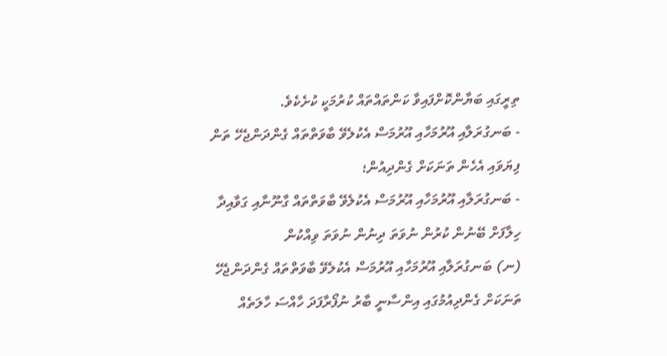ތިރީގައި ބަޔާންކޮށްފައިވާ ކަންތައްތައް ކުރުމަކީ ކުށެކެވެ.
- ބަނގުރަލާއި އޫރުމަހާއި އޫރުމަސް އެކުލެވޭ ބާވަތްތައް ގެންދަންޖެހޭ ތަން ފިޔަވައި އެހެން ތަނަކަށް ގެންދިއުން؛
- ބަނގުރަލާއި އޫރުމަހާއި އޫރުމަސް އެކުލެވޭ ބާވަތްތައް ގާނޫނާއި ގަވާއިދާ ހިލާފަށް ބޭނުން ކުރުން ނުވަތަ ދިނުން ނުވަތަ ވިއްކުން
(ނ) ބަނގުރަލާއި އޫރުމަހާއި އޫރުމަސް އެކުލެވޭ ބާވަތްތައް ގެންދަންޖެހޭ ތަނަކަށް ގެންދިއުމުގައި އިންސާނީ ބާރު ނުފޯރާފަދަ ހާއްސަ ހާލަތެއް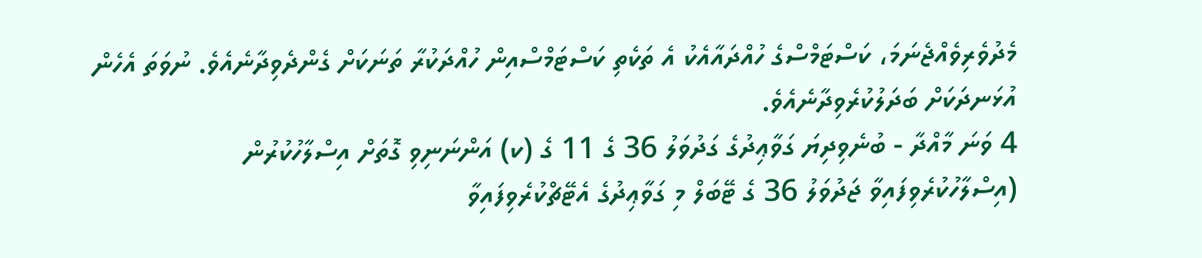މެދުވެރިވެއްޖެނަމަ، ކަސްޓަމްސްގެ ހުއްދައާއެކު އެ ތަކެތި ކަސްޓަމްސްއިން ހުއްދަކުރާ ތަނަކަށް ގެންދެވިދާނެއެވެ. ނުވަތަ އެހެން އުޅަނދަކަށް ބަދަލުކުރެވިދާނެއެވެ.
4 ވަނަ މާއްދާ - ބުނެވިދިޔަ ގަވާޢިދުގެ ގަދުވަލު 36 ގެ 11 ގެ (ކ) އަންނަނިވި ގޮތަށް އިސްލާހުކުރުން
(އިސްލާހުކުރެވިފައިވާ ޖަދުވަލު 36 ގެ ޓޭބަލް މި ގަވާޢިދުގެ އެޓޭޗްކުރެވިފައިވާ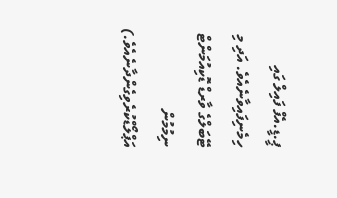ޕީ.ޑީ.އެފް ފައިލް ގައި ހިމެނިފައިވާނެއެވެ. އަދި މި ޓޭބަލްގެ ވާރޑް ޑޮކިއުމަންޓް ނިމުމުން އަޕްލޯޑްކުރެވިގެންދާނެއެވެ.)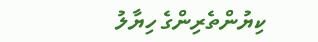ކިޔުންތެރިންގެ ހިޔާލު